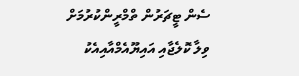ސެން ޓީޗަރުން ތްމްރީންކުރުމަށް ވިލާ ކޮލެޖާއި އައިޔޫއެމްއާއިއެކު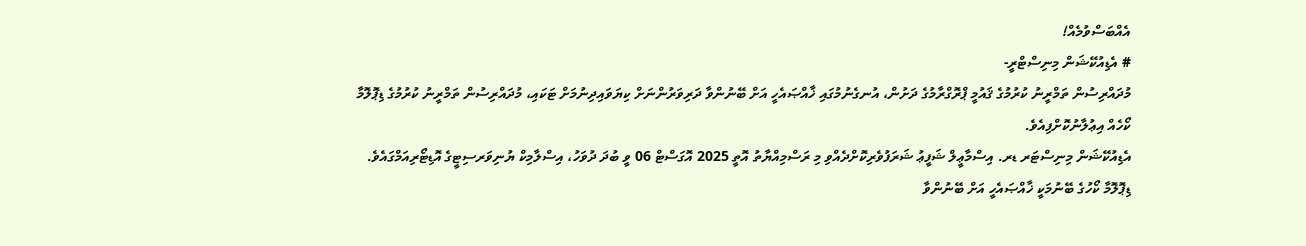އެއްބަސްވުމެއް!
# އެޑިއުކޭޝަން މިނިސްޓްރީ-
މުދައްރިސުން ތަމްރީނު ކުރުމުގެ ޤައުމީ ޕްރޮގްރާމުގެ ދަށުން، އުނގެނުމުގައި ޚާއްޞައެހީ އަށް ބޭނުންވާ ދަރިވަރުންނަށް ކިޔަވައިދިނުމަށް ޓަކައި، މުދައްރިސުން ތަމްރީނު ކުރުމުގެ ޑިޕޮލޮމާ ކޯހެއް އިޢުލާނުކޮށްފިއެވެ.
އެޑިއުކޭޝަން މިނިސްޓަރ ޑރ. އިސްމާޢީލް ޝަފީޢު ޝަރަފުވެރިކޮށްދެއްވި މި ރަސްމިއްޔާތު އޮތީ 2025 އޮގަސްޓް 06 ވީ ބުދަ ދުވަހު، އިސްލާމިކް ޔުނިވަރސިޓީގެ އޮޑިޓޯރިއަމްގައެވެ.
ޑިޕޮލޮމާ ކޯހުގެ ބޭނުމަކީ ޚާއްޞައެހީ އަށް ބޭނުންވާ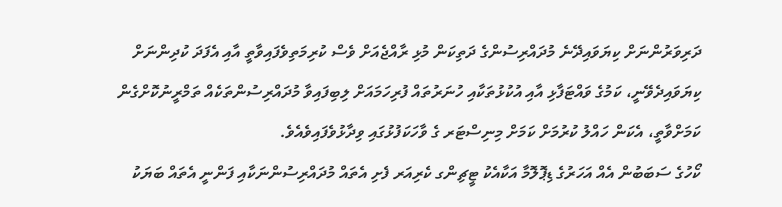ދަރިވަރުންނަށް ކިޔަވައިދޭނެ މުދައްރިސުންގެ ދަތިކަން މުޅި ރާއްޖެއަށް ވެސް ކުރިމަތިވެފައިވާތީ އާއި އެފަދަ ކުދިންނަށް ކިޔަވައިދެވޭނީ، ކަމުގެ ވައްޓަފާޅި އާއި އުކުޅުތަކާއި ހުނަރުތައް ފުރިހަމައަށް ލިބިފައިވާ މުދައްރިސުންތަކެއް ތަމްރީނުކޮށްގެން ކަމަށްވާތީ، އެކަން ހައްލު ކުރުމަށް ކަމަށް މިނިސްޓަރ ގެ ވާހަކަފުޅުގައި ވިދާޅުވެފައިވެއެވެ.
ކޯހުގެ ސަބަބުން އެއް އަހަރުގެ ޑިޕޮލޮމާ އަކާއެކު ޓީޗިންގ ކެރިއަރ ފެށި އެތައް މުދައްރިސުންނަކާއި ފަންނީ އެތައް ބަޔަކު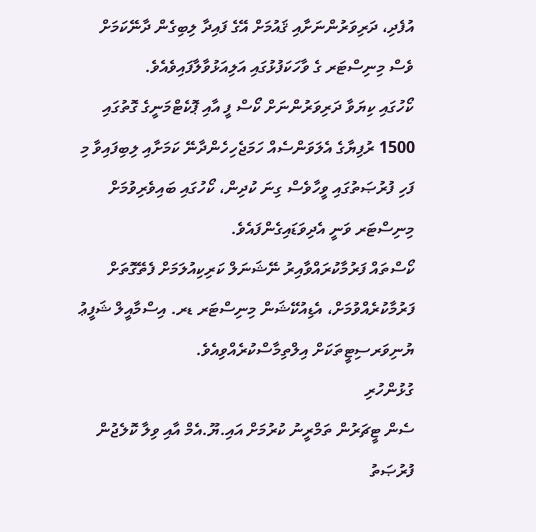އުފެދި، ދަރިވަރުންނަށާއި ޤައުމަށް އޭގެ ފައިދާ ލިބިގެން ދާނޭކަމަށް ވެސް މިނިސްޓަރ ގެ ވާހަކަފުޅުގައި އަލިއަޅުވާލާފައިވެއެވެ.
ކޯހުގައި ކިޔަވާ ދަރިވަރުންނަށް ކޯސް ފީ އާއި ޕޮކެޓްމަނީގެ ގޮތުގައި 1500 ރުފިޔާގެ އެލަވަންސެއް ހަމަޖެހިހެންދާނޭ ކަމަށާއި ލިބިފައިވާ މި ފަހި ފުރުޞަތުގައި ވީހާވެސް ގިނަ ކުދިން، ކޯހުގައި ބައިވެރިވުމަށް މިނިސްޓަރ ވަނީ އެދިވަޑައިގެންފައެވެ.
ކޯސްތައް ފަރުމާކުރައްވާއިރު ނޭޝަނަލް ކަރިކިއުލަމަށް ފެތޭގޮތަށް ފަރުމާކުރެއްވުމަށް، އެޑިއުކޭޝަން މިނިސްޓަރ ޑރ. އިސްމާއީލް ޝަފީޢު ޔުނިވަރސިޓީތަކަށް އިލްތިމާސްކުރެއްވިއެވެ.
ގުޅުންހުރި
ސެން ޓީޗަރުން ތަމްރީނު ކުރުމަށް އައި.ޔޫ.އެމް އާއި ވިލާ ކޮލެޖުން ފުރުޞަތު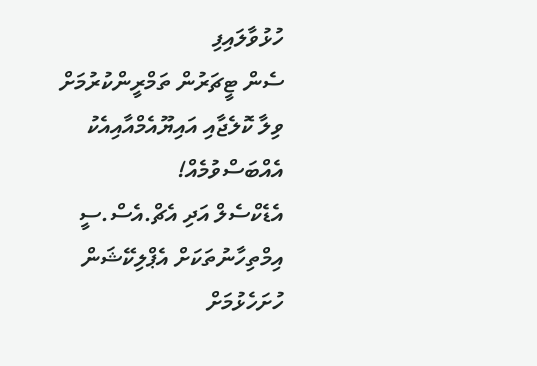ހުޅުވާލައިފި
ސެން ޓީޗަރުން ތަމްރީންކުރުމަށް ވިލާ ކޮލެޖާއި އައިޔޫއެމްއާއިއެކު އެއްބަސްވުމެއް!
އެޑެކްސެލް އަދި އެޗް.އެސް.ސީ އިމްތިހާނުތަކަށް އެޕްލިކޭޝަން ހުށަހެޅުމަށް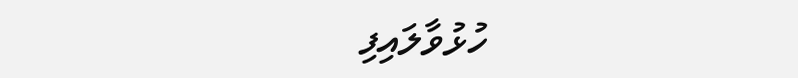ހުޅުވާލައިފި